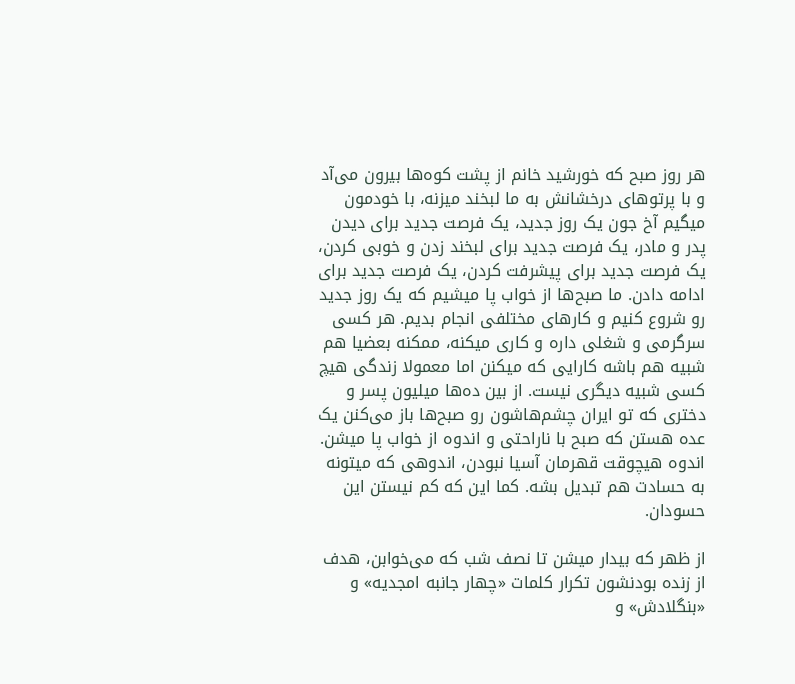هر روز صبح که خورشید خانم از پشت کوه‌ها بیرون می‌آد و با پرتوهای درخشانش به ما لبخند میزنه، با خودمون میگیم آخ جون یک روز جدید، یک فرصت جدید برای دیدن پدر و مادر، یک فرصت جدید برای لبخند زدن و خوبی کردن، یک فرصت جدید برای پیشرفت کردن، یک فرصت جدید برای ادامه دادن. ما صبح‌ها از خواب پا میشیم که یک روز جدید رو شروع کنیم و کارهای مختلفی انجام بدیم. هر کسی سرگرمی و شغلی داره و کاری میکنه، ممکنه بعضیا هم شبیه هم باشه کارایی که میکنن اما معمولا زندگی هیچ کسی شبیه دیگری نیست. از بین ده‌ها میلیون پسر و دختری که تو‌ ایران چشم‌هاشون رو صبح‌ها باز می‌کنن یک عده هستن که صبح با ناراحتی و اندوه از خواب پا میشن. اندوه هیچوقت قهرمان آسیا نبودن، اندوهی که میتونه به حسادت هم تبدیل بشه. کما این که کم نیستن این حسودان.

از ظهر که بیدار میشن تا نصف شب که می‌خوابن، هدف از زنده بودنشون تکرار کلمات «چهار جانبه امجدیه» و «بنگلادش» و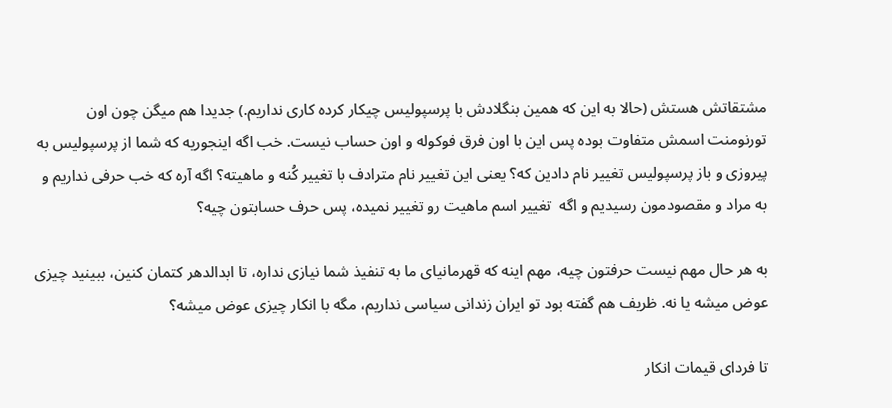مشتقاتش هستش (حالا به این که همین بنگلادش با پرسپولیس چیکار کرده کاری نداریم.) جدیدا هم میگن چون اون تورنومنت اسمش متفاوت بوده پس این با اون فرق فوکوله و اون حساب نیست. خب اگه اینجوریه که شما از پرسپولیس به پیروزی و باز پرسپولیس تغییر نام دادین که؟ یعنی این تغییر نام مترادف با تغییر کُنه و ماهیته؟ اگه آره که خب حرفی نداریم و به مراد و مقصودمون رسیدیم و اگه  تغییر اسم ماهیت رو تغییر نمیده، پس حرف حسابتون چیه؟

به هر حال مهم نیست حرفتون چیه، مهم اینه که قهرمانیای ما به تنفیذ شما نیازی نداره، تا ابدالدهر کتمان کنین، ببینید چیزی عوض میشه یا نه. ظریف هم گفته بود تو‌ ایران زندانی سیاسی نداریم، مگه با انکار چیزی عوض میشه؟

تا فردای قیمات انکار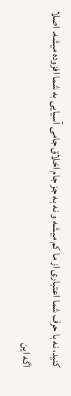کنید، نه با حرف شما اعتباری از ما کم میشه و نه به جز جام اخلاق جامی آسیایی به شما افزوده میشه. اصلا اگه این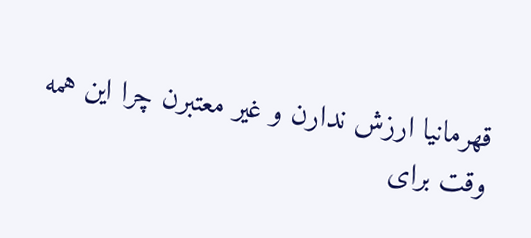قهرمانیا ارزش ندارن و غیر معتبرن چرا این همه وقت برای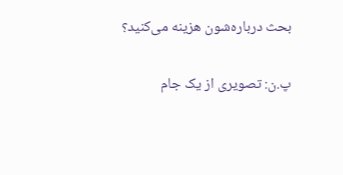بحث درباره‌شون هزینه می‌کنید؟

پ.ن: تصویری از یک جام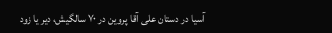آسیا در دستان علی آقا پروین در ۷۰ سالگیش، دیر یا زود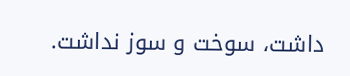داشت، سوخت و سوز نداشت.